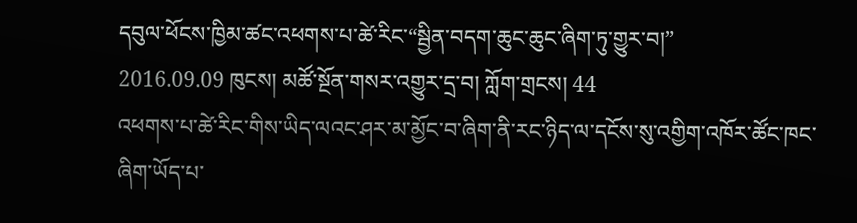དབུལ་ཕོངས་ཁྱིམ་ཚང་འཕགས་པ་ཚེ་རིང་“སྦྱིན་བདག་ཆུང་ཆུང་ཞིག་ཏུ་གྱུར་བ།”
2016.09.09 ཁུངས། མཚོ་སྔོན་གསར་འགྱུར་དྲ་བ། ཀློག་གྲངས། 44
འཕགས་པ་ཚེ་རིང་གིས་ཡིད་ལའང་ཤར་མ་མྱོང་བ་ཞིག་ནི་རང་ཉིད་ལ་དངོས་སུ་འགྱིག་འཁོར་ཚོང་ཁང་ཞིག་ཡོད་པ་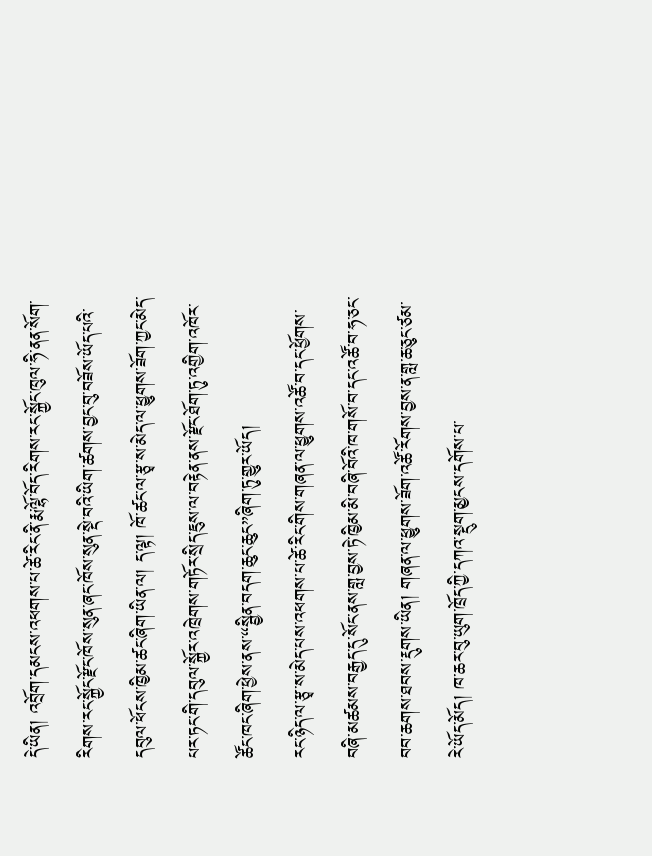དེ་ཡིན། འབྲོག་དམངས་འཕགས་པ་ཚེ་རིང་ནི་རྨ་ལྷོ་བོད་རིགས་རང་སྐྱོང་ཁུལ་ཧི་ནན་སོག་རིགས་རང་སྐྱོང་རྫོང་ཁོས་སུན་ཞང་ཁོས་སུན་སྡེ་བའི་ཡིག་ཚགས་བྱང་བུ་བཟོས་ཡོད་པའི་དབུལ་ཕོངས་ཁྱིམ་ཚང་ཞིག་ཡིན་ལ། ད་ལྟ། ཁོ་ཚང་ལ་རྩྭ་ས་མེད་ལ་ཕྱུགས་ཟོག་ཀྱང་མེད་པར་ཏང་གི་དབུལ་སྐྱོར་འཁྲེགས་གཏོར་སྲིད་ཇུས་ལ་བརྟེན་ནས་རྫོང་ཐོག་ཏུ་འགྱིག་འཁོར་ཚོང་ཁང་ཞིག་ཕྱེས་ནས་“སྦྱིན་བདག་ཆུང་ཆུང”ཞིག་ཏུ་གྱུར་ཡོད།
རང་ཉིད་ལ་རྩྭ་ས་མེད་པས་འཕགས་པ་ཚེ་རིང་གིས་གཞན་ལ་ཕྱུགས་འཚོ་བ་དང་ཕྱོགས་བཞི་མཚམས་བརྒྱད་དུ་སོང་ནས་གླ་བྱས་ཏེ་ཁྱིམ་མི་བཞི་བོའི་ཁ་གསོ་བ་དང་འཚོ་བ་ཧ་ཅང་བབ་ཆགས་ཐབས་རྡུགས་ཡིན། གཞན་ལ་ཕྱུགས་ཟོག་འཚོ་རོགས་བྱས་ན་གླ་ཆ་ཅུང་ཙམ་རེ་ཡོད་མོད། ཁ་ཆར་བུ་ཡུག་ཁྲོད་ཀྱི་དཀའ་སྡུག་མྱངས་དགོས་པ་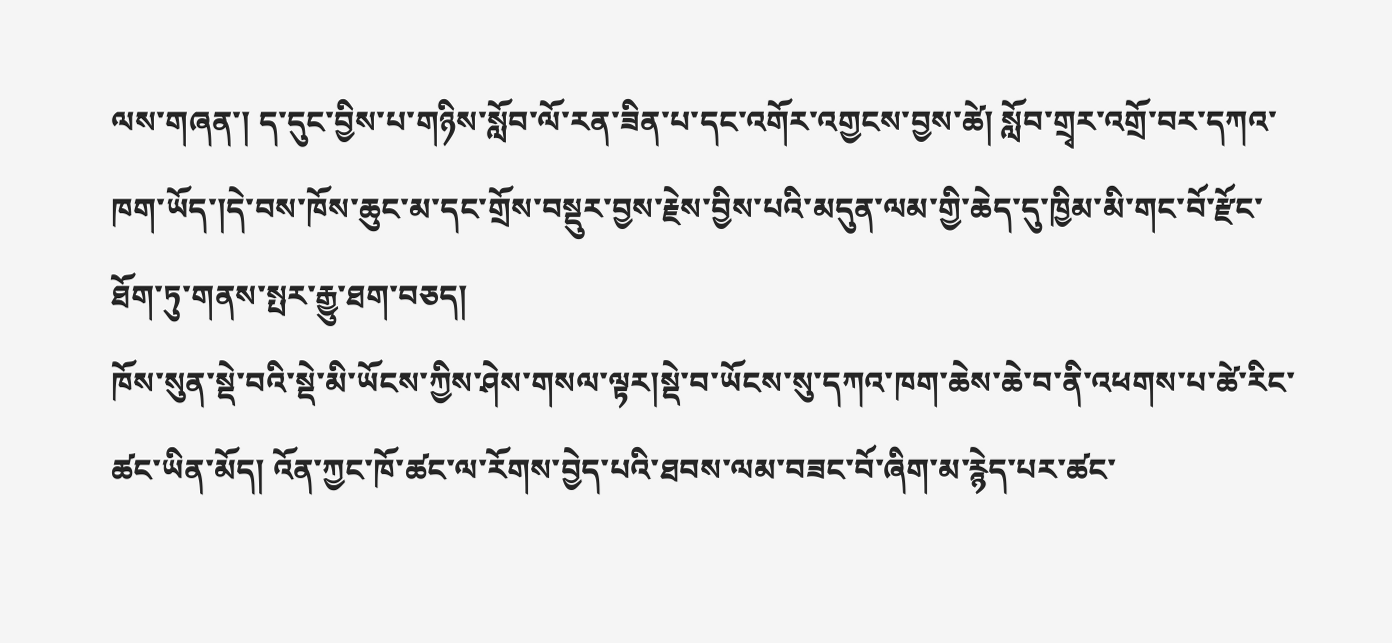ལས་གཞན་། ད་དུང་བྱིས་པ་གཉིས་སློབ་ལོ་རན་ཟིན་པ་དང་འགོར་འགྱངས་བྱས་ཚེ། སློབ་གྲྭར་འགྲོ་བར་དཀའ་ཁག་ཡོད་།དེ་བས་ཁོས་ཆུང་མ་དང་གྲོས་བསྡུར་བྱས་རྗེས་བྱིས་པའི་མདུན་ལམ་གྱི་ཆེད་དུ་ཁྱིམ་མི་གང་བོ་རྫོང་ཐོག་ཏུ་གནས་སྤར་རྒྱུ་ཐག་བཅད།
ཁོས་སུན་སྡེ་བའི་སྡེ་མི་ཡོངས་ཀྱིས་ཤེས་གསལ་ལྟར།སྡེ་བ་ཡོངས་སུ་དཀའ་ཁག་ཆེས་ཆེ་བ་ནི་འཕགས་པ་ཚེ་རིང་ཚང་ཡིན་མོད། འོན་ཀྱང་ཁོ་ཚང་ལ་རོགས་བྱེད་པའི་ཐབས་ལམ་བཟང་བོ་ཞིག་མ་རྙེད་པར་ཚང་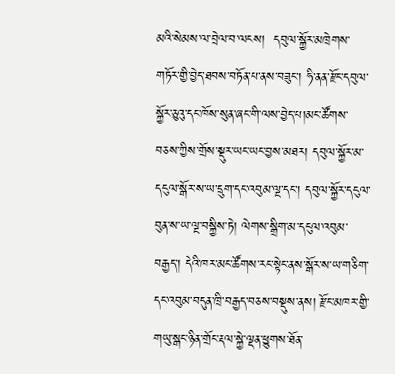མའི་སེམས་ལ་བྲེལ་བ་ལངས།  དབུལ་སྐྱོར་མཁྲེགས་གཏོར་གྱི་བྱེད་ཐབས་བཏོན་པ་ནས་བཟུང་། ཧི་ནན་རྫོང་དབུལ་སྐྱོར་ཅུའུ་དང་ཁོས་སུན་ཞང་གི་ལས་བྱེད་པ།མང་ཚོགས་བཅས་ཀྱིས་གྲོས་སྡུར་ཡང་ཡང་བྱས་མཐར། དབུལ་སྐྱོར་མ་དངུལ་སྒོར་ས་ཡ་དྲུག་དང་འབུམ་ལྔ་དང་། དབུལ་སྐྱོར་དངུལ་བུན་ས་ཡ་ལྔ་བསྐྱིས་ཏེ། ལེགས་སྒྲིག་མ་དངུལ་འབུམ་བརྒྱད་། དེའི་ཁར་མང་ཚོགས་རང་སྟེང་ནས་སྒོར་ས་ཡ་གཅིག་དང་འབུམ་བདུན་ཁྲི་བརྒྱད་བཅས་བསྡུས་ནས། རྫོང་མཁར་གྱི་གཡུ་སྒང་ཉིན་གྲོང་རྡལ་སྐྱེ་ལྡན་ཕྱུགས་ཐོན་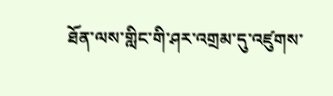ཐོན་ལས་གླིང་གི་ཤར་འགྲམ་དུ་འཛུགས་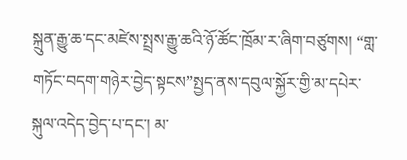སྐྲུན་རྒྱུ་ཆ་དང་མཛེས་སྤྲས་རྒྱུ་ཆའི་ཉོ་ཚོང་ཁྲོམ་ར་ཞིག་བཙུགས། “གླ་གཏོང་བདག་གཉེར་བྱེད་སྟངས”སྤྱད་ནས་དབུལ་སྐྱོར་གྱི་མ་དཔེར་སྐུལ་འདེད་བྱེད་པ་དང་། མ་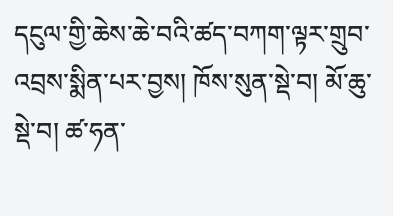དངུལ་གྱི་ཆེས་ཆེ་བའི་ཚད་བཀག་ལྟར་གྲུབ་འབྲས་སྨིན་པར་བྱས། ཁོས་སུན་སྡེ་བ། མོ་ཆུ་སྡེ་བ། ཚ་ཧན་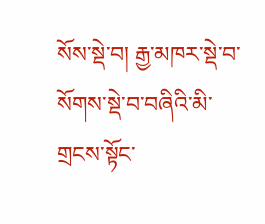སོས་སྡེ་བ། རྒྱ་མཁར་སྡེ་བ་སོགས་སྡེ་བ་བཞིའི་མི་གྲངས་སྟོང་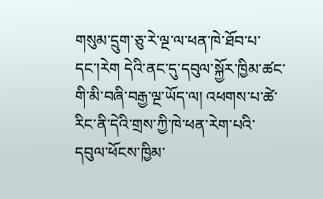གསུམ་དྲུག་ཅུ་རེ་ལྔ་ལ་ཕན་ཁེ་ཐོབ་པ་དང་།རེག དེའི་ནང་དུ་དབུལ་སྐྱོར་ཁྱིམ་ཚང་གི་མི་བཞི་བརྒྱ་ལྔ་ཡོད་ལ། འཕགས་པ་ཚེ་རིང་ནི་དེའི་གྲས་ཀྱི་ཁེ་ཕན་རེག་པའི་དབུལ་ཕོངས་ཁྱིམ་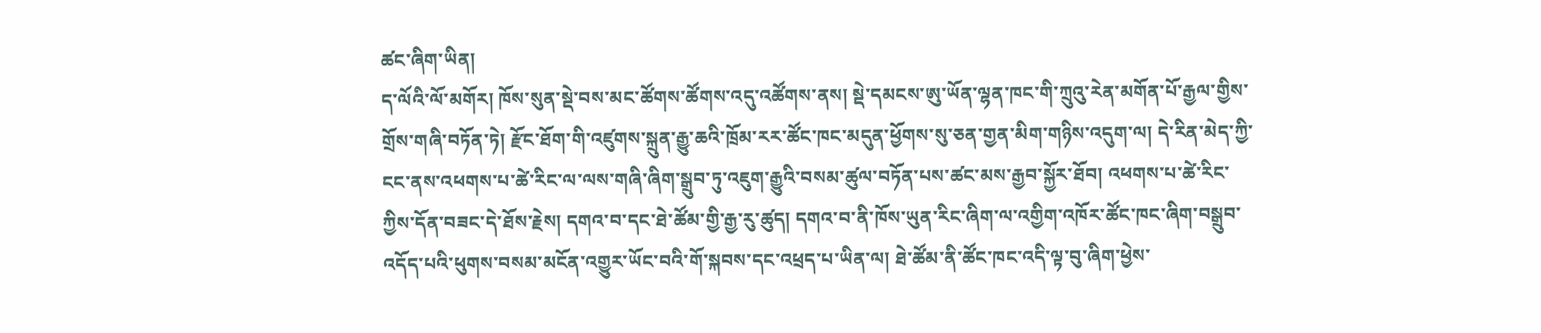ཚང་ཞིག་ཡིན།
ད་ལོའི་ལོ་མགོར། ཁོས་སུན་སྡེ་བས་མང་ཚོགས་ཚོགས་འདུ་འཚོགས་ནས། སྡེ་དམངས་ཨུ་ཡོན་ལྷན་ཁང་གི་ཀྲུའུ་རེན་མགོན་པོ་རྒྱལ་གྱིས་གྲོས་གཞི་བཏོན་ཏེ། རྫོང་ཐོག་གི་འཛུགས་སྐྲུན་རྒྱུ་ཆའི་ཁྲོམ་རར་ཚོང་ཁང་མདུན་ཕྱོགས་སུ་ཅན་གྱན་མིག་གཉིས་འདུག་ལ། དེ་རིན་མེད་ཀྱི་ངང་ནས་འཕགས་པ་ཚེ་རིང་ལ་ལས་གཞི་ཞིག་སྒྲུབ་ཏུ་འཇུག་རྒྱུའི་བསམ་ཚུལ་བཏོན་པས་ཚང་མས་རྒྱབ་སྐྱོར་ཐོབ། འཕགས་པ་ཚེ་རིང་ཀྱིས་དོན་བཟང་དེ་ཐོས་རྗེས། དགའ་བ་དང་ཐེ་ཚོམ་གྱི་རྒྱ་རུ་ཚུད། དགའ་བ་ནི་ཁོས་ཡུན་རིང་ཞིག་ལ་འགྱིག་འཁོར་ཚོང་ཁང་ཞིག་བསྒྲུབ་འདོད་པའི་ཕུགས་བསམ་མངོན་འགྱུར་ཡོང་བའི་གོ་སྐབས་དང་འཕྲད་པ་ཡིན་ལ། ཐེ་ཚོམ་ནི་ཚོང་ཁང་འདི་ལྟ་བུ་ཞིག་ཕྱེས་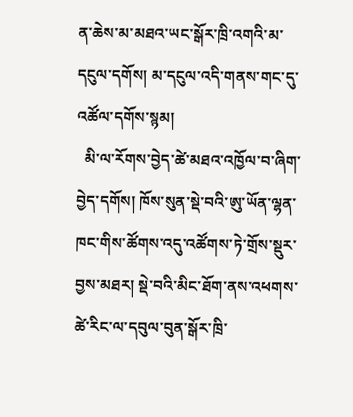ན་ཆེས་མ་མཐའ་ཡང་སྒོར་ཁྲི་འགའི་མ་དངུལ་དགོས། མ་དངུལ་འདི་གནས་གང་དུ་འཚོལ་དགོས་སྙམ།
  མི་ལ་རོགས་བྱེད་ཚེ་མཐའ་འཁྱོལ་བ་ཞིག་བྱེད་དགོས། ཁོས་སུན་སྡེ་བའི་ཨུ་ཡོན་ལྷན་ཁང་གིས་ཚོགས་འདུ་འཚོགས་ཏེ་གྲོས་སྡུར་བྱས་མཐར། སྡེ་བའི་མིང་ཐོག་ནས་འཕགས་ཚེ་རིང་ལ་དབུལ་བུན་སྒོར་ཁྲི་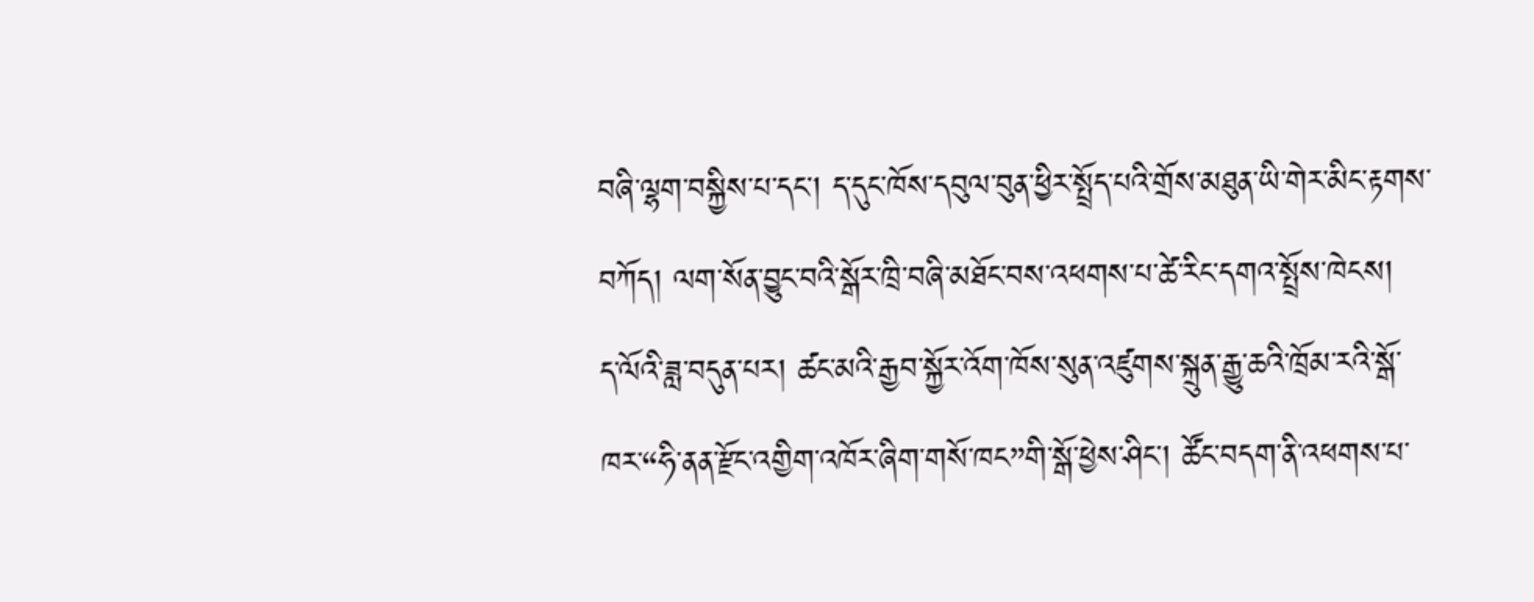བཞི་ལྷག་བསྐྱིས་པ་དང་། ད་དུང་ཁོས་དབུལ་བུན་ཕྱིར་སྤྲོད་པའི་གྲོས་མཐུན་ཡི་གེར་མིང་རྟགས་བཀོད། ལག་སོན་བྱུང་བའི་སྒོར་ཁྲི་བཞི་མཐོང་བས་འཕགས་པ་ཚེ་རིང་དགའ་སྤྲོས་ཁེངས།
ད་ལོའི་ཟླ་བདུན་པར། ཚང་མའི་རྒྱབ་སྐྱོར་འོག་ཁོས་སུན་འཛུགས་སྐྲུན་རྒྱུ་ཆའི་ཁྲོམ་རའི་སྒོ་ཁར་“ཧི་ནན་རྫོང་འགྱིག་འཁོར་ཞིག་གསོ་ཁང”གི་སྒོ་ཕྱེས་ཤིང་། ཚོང་བདག་ནི་འཕགས་པ་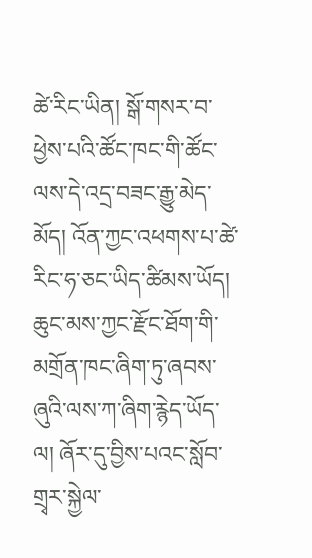ཚེ་རིང་ཡིན། སྒོ་གསར་བ་ཕྱེས་པའི་ཚོང་ཁང་གི་ཚོང་ལས་དེ་འདྲ་བཟང་རྒྱུ་མེད་མོད། འོན་ཀྱང་འཕགས་པ་ཚེ་རིང་ཧ་ཅང་ཡིད་ཚིམས་ཡོད། ཆུང་མས་ཀྱང་རྫོང་ཐོག་གི་མགྲོན་ཁང་ཞིག་ཏུ་ཞབས་ཞུའི་ལས་ཀ་ཞིག་རྙེད་ཡོད་ལ། ཞོར་དུ་བྱིས་པའང་སློབ་གྲྭར་སྐྱེལ་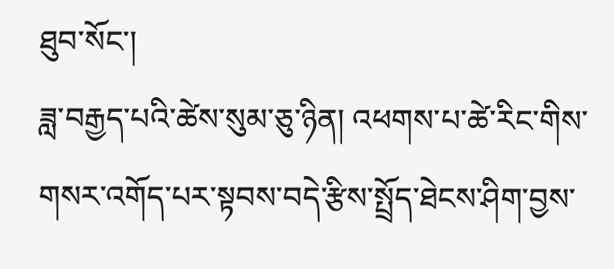ཐུབ་སོང་།
ཟླ་བརྒྱད་པའི་ཚེས་སུམ་ཅུ་ཉིན། འཕགས་པ་ཚེ་རིང་གིས་གསར་འགོད་པར་སྟབས་བདེ་རྩིས་སྤྲོད་ཐེངས་ཤིག་བྱས་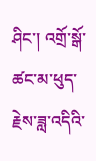ཤིང་། འགྲོ་སྒོ་ཚང་མ་ཕུད་རྗེས་ཟླ་འདིའི་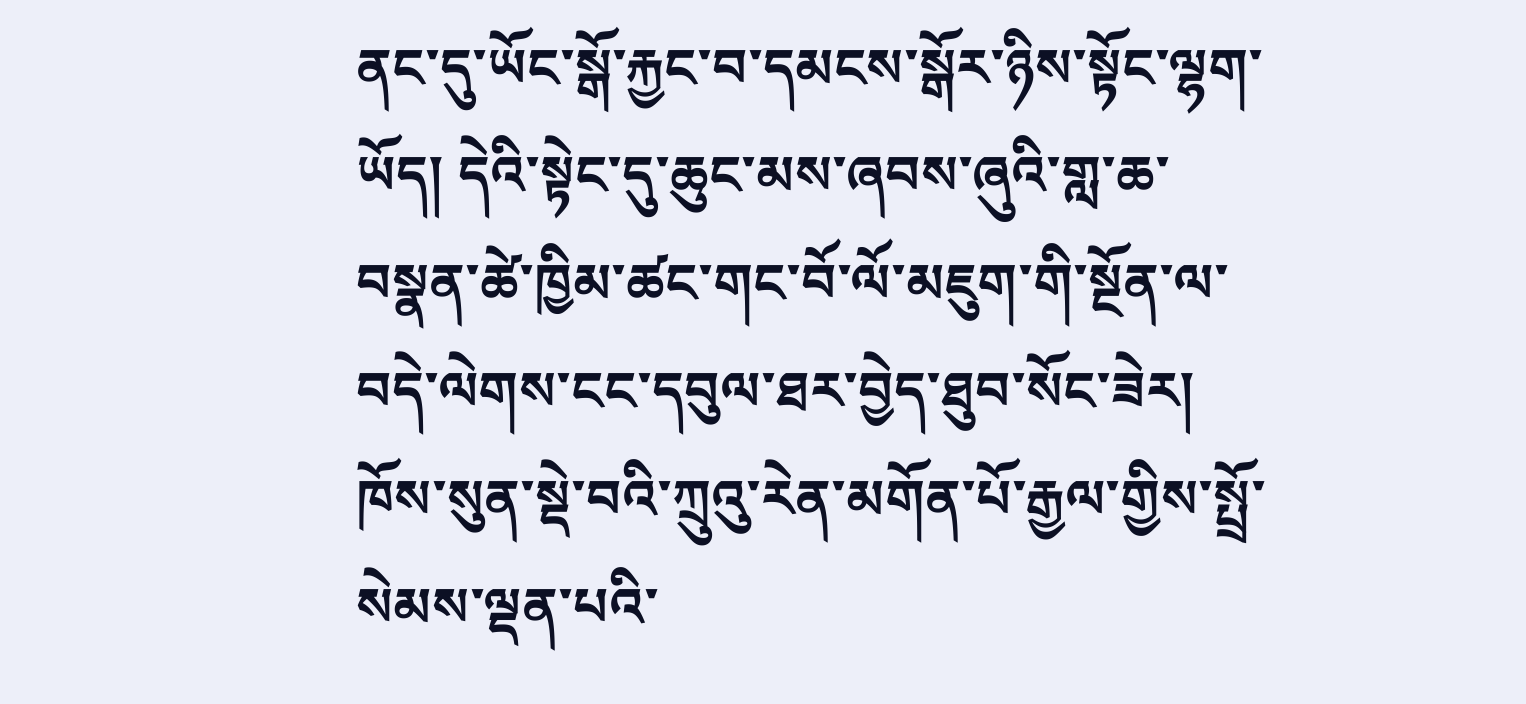ནང་དུ་ཡོང་སྒོ་རྐྱང་བ་དམངས་སྒོར་ཉིས་སྟོང་ལྷག་ཡོད། དེའི་སྟེང་དུ་ཆུང་མས་ཞབས་ཞུའི་གླ་ཆ་བསྣན་ཚེ་ཁྱིམ་ཚང་གང་བོ་ལོ་མཇུག་གི་སྔོན་ལ་བདེ་ལེགས་ངང་དབུལ་ཐར་བྱེད་ཐུབ་སོང་ཟེར།
ཁོས་སུན་སྡེ་བའི་ཀྲུའུ་རེན་མགོན་པོ་རྒྱལ་གྱིས་སྤྲོ་སེམས་ལྡན་པའི་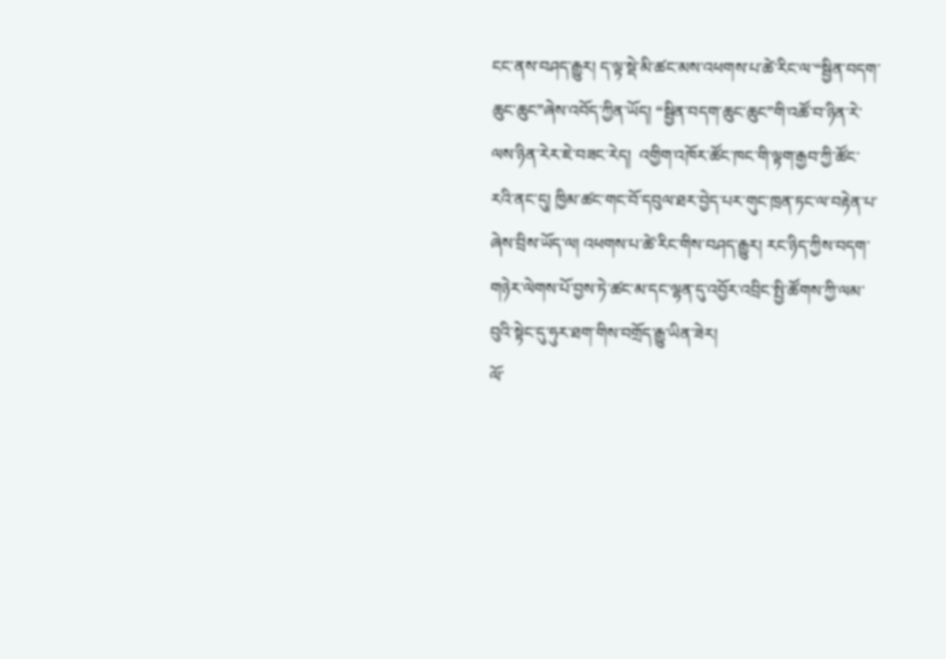ངང་ནས་བཤད་རྒྱུར། ད་ལྟ་སྡེ་མི་ཚང་མས་འཕགས་པ་ཚེ་རིང་ལ་“སྦྱིན་བདག་ཆུང་ཆུང”ཞེས་འབོད་ཀྱིན་ཡོད། “སྦྱིན་བདག་ཆུང་ཆུང”གི་འཚོ་བ་ཉིན་རེ་ལས་ཉིན་རེར་ཇེ་བཟང་རེད།  འགྱིག་འཁོར་ཚོང་ཁང་གི་ལྟག་རྒྱབ་ཀྱི་ཚོང་རའི་ནང་དུ། ཁྱིམ་ཚང་གང་བོ་དབུལ་ཐར་བྱེད་པར་གུང་ཁྲན་ཏང་ལ་བརྟེན་པ་ཞེས་བྲིས་ཡོད་ལ། འཕགས་པ་ཚེ་རིང་གིས་བཤད་རྒྱུར། རང་ཉིད་ཀྱིས་བདག་གཉེར་ལེགས་པོ་བྱས་ཏེ་ཚང་མ་དང་ལྷན་དུ་འབྱོར་འབྲིང་སྤྱི་ཚོགས་ཀྱི་ལམ་བུའི་སྟེང་དུ་ཧུར་ཐག་གིས་བགྲོད་རྒྱུ་ཡིན་ཟེར།
ལོ་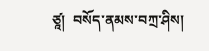ཙཱ།  བསོད་ནམས་བཀྲ་ཤིས།